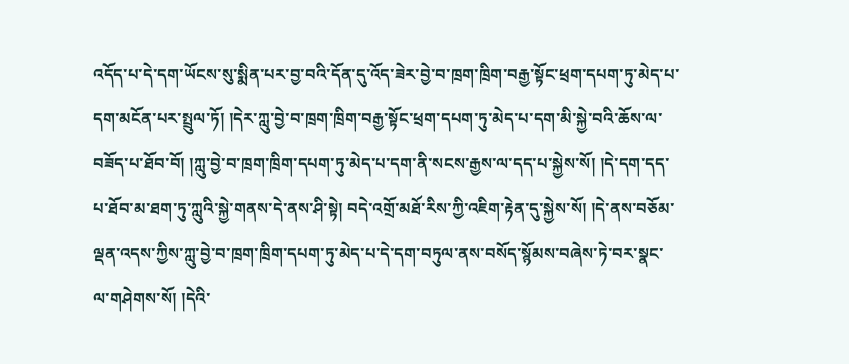འདོད་པ་དེ་དག་ཡོངས་སུ་སྨིན་པར་བྱ་བའི་དོན་དུ་འོད་ཟེར་བྱེ་བ་ཁྲག་ཁྲིག་བརྒྱ་སྟོང་ཕྲག་དཔག་ཏུ་མེད་པ་དག་མངོན་པར་སྤྲུལ་ཏོ། །དེར་ཀླུ་བྱེ་བ་ཁྲག་ཁྲིག་བརྒྱ་སྟོང་ཕྲག་དཔག་ཏུ་མེད་པ་དག་མི་སྐྱེ་བའི་ཆོས་ལ་བཟོད་པ་ཐོབ་བོ། །ཀླུ་བྱེ་བ་ཁྲག་ཁྲིག་དཔག་ཏུ་མེད་པ་དག་ནི་སངས་རྒྱས་ལ་དད་པ་སྐྱེས་སོ། །དེ་དག་དད་པ་ཐོབ་མ་ཐག་ཏུ་ཀླུའི་སྐྱེ་གནས་དེ་ནས་ཤི་སྟེ། བདེ་འགྲོ་མཐོ་རིས་ཀྱི་འཇིག་རྟེན་དུ་སྐྱེས་སོ། །དེ་ནས་བཅོམ་ལྡན་འདས་ཀྱིས་ཀླུ་བྱེ་བ་ཁྲག་ཁྲིག་དཔག་ཏུ་མེད་པ་དེ་དག་བཏུལ་ནས་བསོད་སྙོམས་བཞེས་ཏེ་བར་སྣང་ལ་གཤེགས་སོ། །དེའི་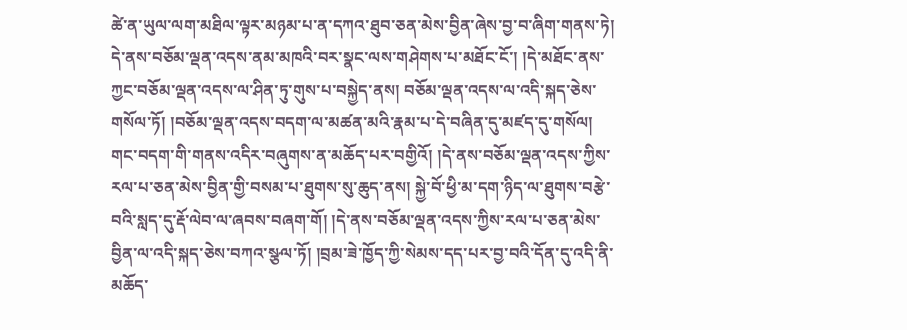ཚེ་ན་ཡུལ་ལག་མཐིལ་ལྟར་མཉམ་པ་ན་དཀའ་ཐུབ་ཅན་མེས་བྱིན་ཞེས་བྱ་བ་ཞིག་གནས་ཏེ། དེ་ནས་བཅོམ་ལྡན་འདས་ནམ་མཁའི་བར་སྣང་ལས་གཤེགས་པ་མཐོང་ངོ་། །དེ་མཐོང་ནས་ཀྱང་བཅོམ་ལྡན་འདས་ལ་ཤིན་ཏུ་གུས་པ་བསྐྱེད་ནས། བཅོམ་ལྡན་འདས་ལ་འདི་སྐད་ཅེས་གསོལ་ཏོ། །བཅོམ་ལྡན་འདས་བདག་ལ་མཚན་མའི་རྣམ་པ་དེ་བཞིན་དུ་མཛད་དུ་གསོལ། གང་བདག་གི་གནས་འདིར་བཞུགས་ན་མཆོད་པར་བགྱིའོ། །དེ་ནས་བཅོམ་ལྡན་འདས་ཀྱིས་རལ་པ་ཅན་མེས་བྱིན་གྱི་བསམ་པ་ཐུགས་སུ་ཆུད་ནས། སྐྱེ་བོ་ཕྱི་མ་དག་ཉིད་ལ་ཐུགས་བརྩེ་བའི་སླད་དུ་རྡོ་ལེབ་ལ་ཞབས་བཞག་གོ། །དེ་ནས་བཅོམ་ལྡན་འདས་ཀྱིས་རལ་པ་ཅན་མེས་བྱིན་ལ་འདི་སྐད་ཅེས་བཀའ་སྩལ་ཏོ། །བྲམ་ཟེ་ཁྱོད་ཀྱི་སེམས་དད་པར་བྱ་བའི་དོན་དུ་འདི་ནི་མཆོད་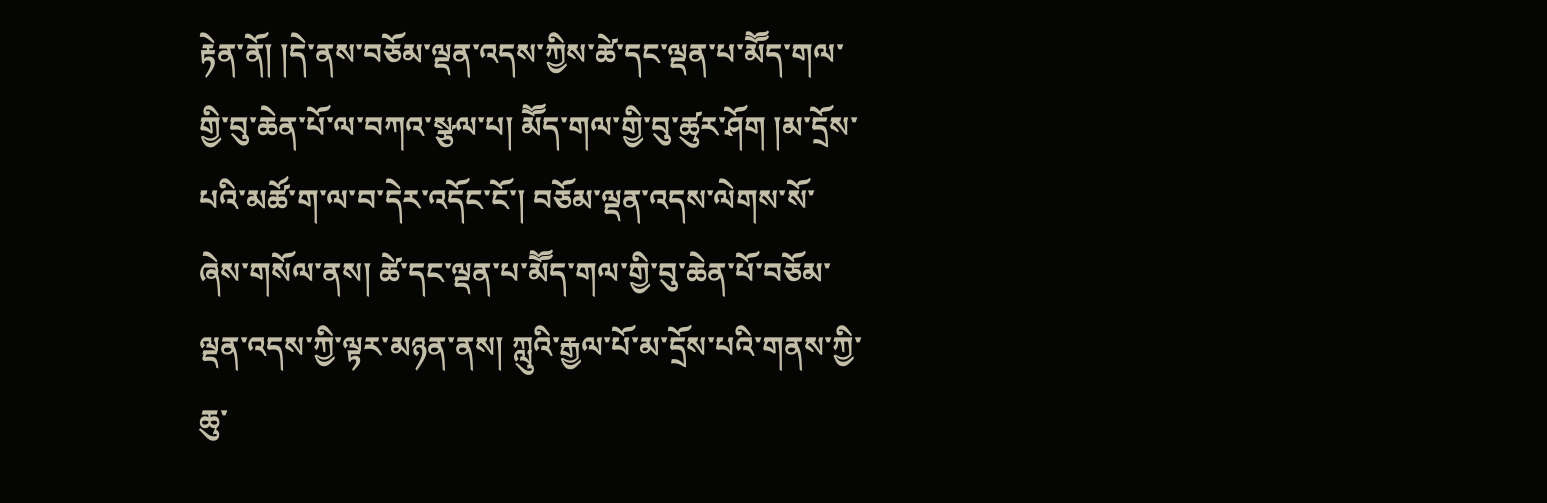རྟེན་ནོ། །དེ་ནས་བཅོམ་ལྡན་འདས་ཀྱིས་ཚེ་དང་ལྡན་པ་མཽད་གལ་གྱི་བུ་ཆེན་པོ་ལ་བཀའ་སྩལ་པ། མཽད་གལ་གྱི་བུ་ཚུར་ཤོག །མ་དྲོས་པའི་མཚོ་ག་ལ་བ་དེར་འདོང་ངོ་། བཅོམ་ལྡན་འདས་ལེགས་སོ་ཞེས་གསོལ་ནས། ཚེ་དང་ལྡན་པ་མཽད་གལ་གྱི་བུ་ཆེན་པོ་བཅོམ་ལྡན་འདས་ཀྱི་ལྟར་མཉན་ནས། ཀླུའི་རྒྱལ་པོ་མ་དྲོས་པའི་གནས་ཀྱི་ཆུ་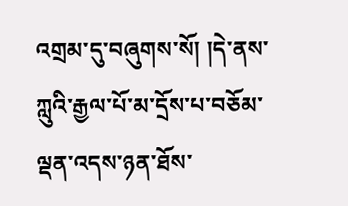འགྲམ་དུ་བཞུགས་སོ། །དེ་ནས་ཀླུའི་རྒྱལ་པོ་མ་དྲོས་པ་བཅོམ་ལྡན་འདས་ཉན་ཐོས་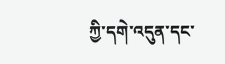ཀྱི་དགེ་འདུན་དང་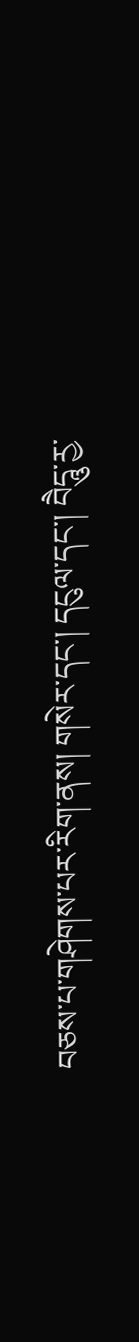བཅས་པ་གཤེགས་པར་རིག་ནས། གསེར་དང་། དངུལ་དང་། བཻདཱུ་རྱ་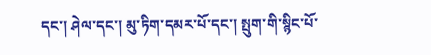དང་། ཤེལ་དང་། མུ་ཏིག་དམར་པོ་དང་། སྤུག་གི་སྙིང་པོ་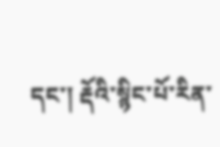དང་། རྡོའི་སྙིང་པོ་རིན་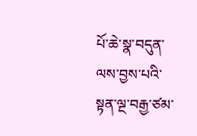པོ་ཆེ་སྣ་བདུན་ལས་བྱས་པའི་སྟན་ལྔ་བརྒྱ་ཙམ་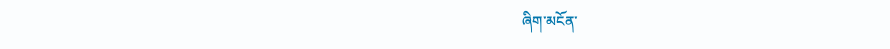ཞིག་མངོན་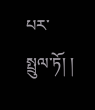པར་སྤྲུལ་ཏོ། །